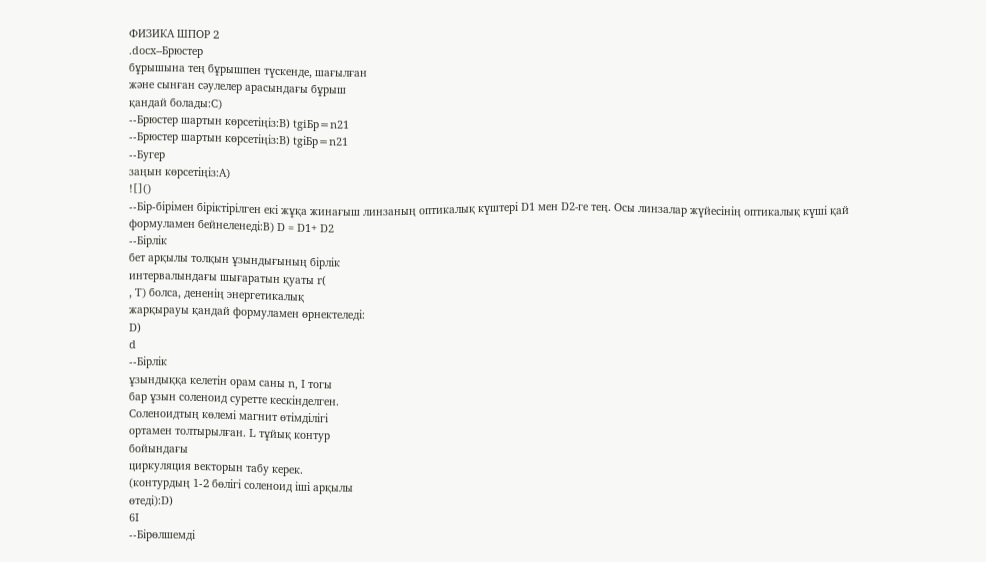ФИЗИКА ШПОР 2
.docx--Брюстер
бұрышына тең бұрышпен түскенде, шағылған
және сынған сәулелер арасындағы бұрыш
қандай болады:С)
--Брюстер шартын көрсетіңіз:B) tgiБр=n21
--Брюстер шартын көрсетіңіз:B) tgіБр=n21
--Бугер
заңын көрсетіңіз:А)
![]()
--Бір-бірімен біріктірілген екі жұқа жинағыш линзаның оптикалық күштері D1 мен D2-ге тең. Осы линзалар жүйесінің оптикалық күші қай формуламен бейнеленеді:В) D = D1+ D2
--Бірлік
бет арқылы толқын ұзындығының бірлік
интервалындағы шығаратын қуаты r(
, Т) болса, дененің энергетикалық
жарқырауы қандай формуламен өрнектеледі:
D)
d
--Бірлік
ұзындыққа келетін орам саны n, I тогы
бар ұзын соленоид суретте кескінделген.
Соленоидтың көлемі магнит өтімділігі
ортамен толтырылған. L тұйық контур
бойындағы
циркуляция векторын табу керек.
(контурдың 1-2 бөлігі соленоид іші арқылы
өтеді):D)
6I
--Бірөлшемді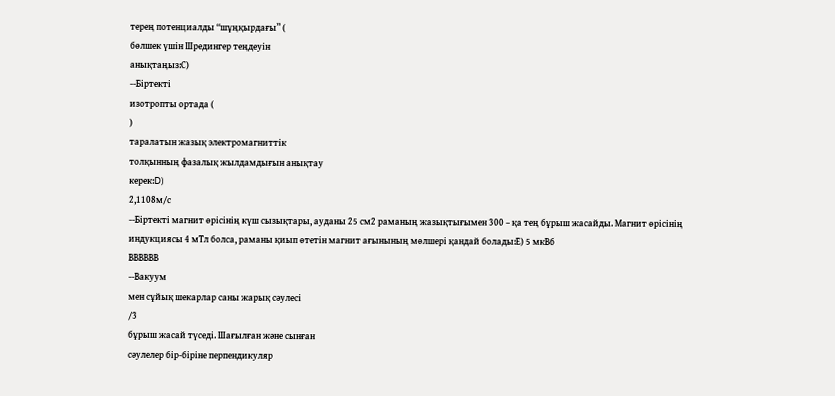терең потенциалды “шұңқырдағы” (
бөлшек үшін Шредингер теңдеуін
анықтаңыз:С)
--Біртекті
изотропты ортада (
)
таралатын жазық электромагниттік
толқынның фазалық жылдамдығын анықтау
керек:D)
2,1108м/с
--Біртекті магнит өрісінің күш сызықтары, ауданы 25 см2 раманың жазықтығымен 300 – қа тең бұрыш жасайды. Магнит өрісінің индукциясы 4 мТл болса, раманы қиып өтетін магнит ағынының мөлшері қандай болады:Е) 5 мкВб
ВВВВВВ
--Вакуум
мен сұйық шекарлар саны жарық сәулесі
/3
бұрыш жасай түседі. Шағылған және сынған
сәулелер бір-біріне перпендикуляр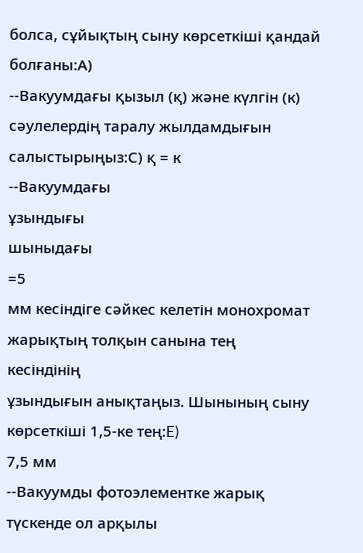болса, сұйықтың сыну көрсеткіші қандай
болғаны:А)
--Вакуумдағы қызыл (қ) және күлгін (к) сәулелердің таралу жылдамдығын салыстырыңыз:С) қ = к
--Вакуумдағы
ұзындығы
шыныдағы
=5
мм кесіндіге сәйкес келетін монохромат
жарықтың толқын санына тең
кесіндінің
ұзындығын анықтаңыз. Шынының сыну
көрсеткіші 1,5-ке тең:E)
7,5 мм
--Вакуумды фотоэлементке жарық түскенде ол арқылы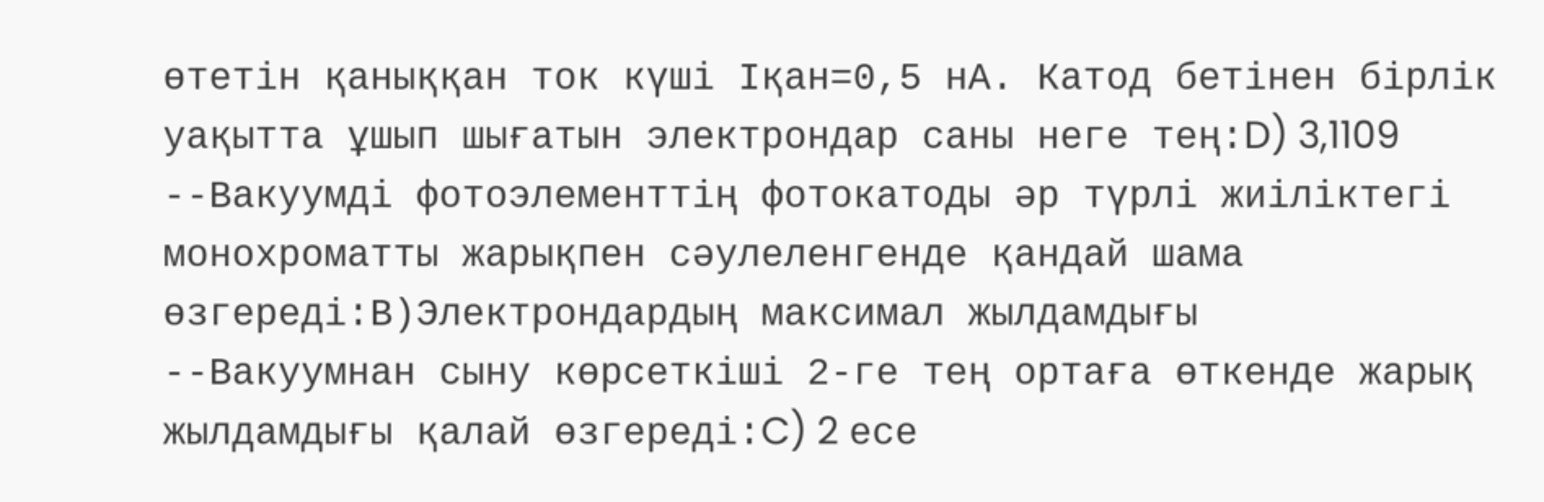өтетін қаныққан ток күші Iқан=0,5 нА. Катод бетінен бірлік уақытта ұшып шығатын электрондар саны неге тең:D) 3,1109
--Вакуумді фотоэлементтің фотокатоды әр түрлі жиіліктегі монохроматты жарықпен сәулеленгенде қандай шама өзгереді:В)Электрондардың максимал жылдамдығы
--Вакуумнан сыну көрсеткіші 2-ге тең ортаға өткенде жарық жылдамдығы қалай өзгереді:C) 2 есе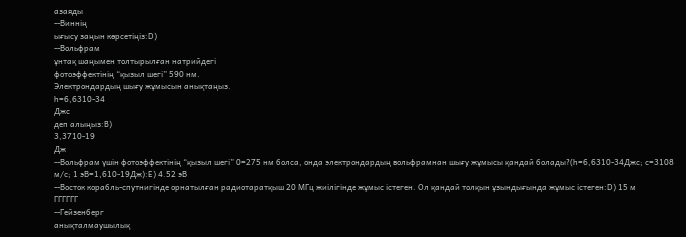азаяды
--Виннің
ығысу заңын көрсетіңіз:D)
--Вольфрам
ұнтақ шаңымен толтырылған натрийдегі
фотоэффектінің “қызыл шегі” 590 нм.
Электрондардың шығу жұмысын анықтаңыз.
h=6,6310-34
Джс
деп алыңыз:B)
3,3710-19
Дж
--Вольфрам үшін фотоэффектінің “қызыл шегі” 0=275 нм болса, онда электрондардың вольфрамнан шығу жұмысы қандай болады?(h=6,6310-34Джс; с=3108 м/с; 1 эВ=1,610-19Дж):E) 4.52 эВ
--Восток корабль-спутнигiнде орнатылған радиотаратқыш 20 МГц жиiлiгiнде жұмыс iстеген. Ол қандай толқын ұзындығында жұмыс iстеген:D) 15 м
ГГГГГГ
--Гейзенберг
анықталмаушылық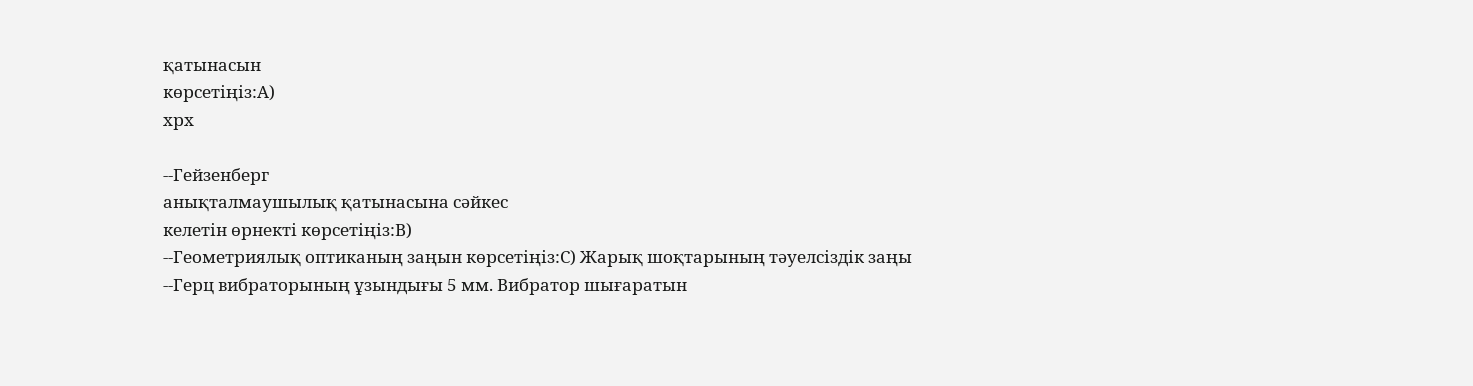қатынасын
көрсетіңіз:А)
хрх

--Гейзенберг
анықталмаушылық қатынасына сәйкес
келетін өрнекті көрсетіңіз:В)
--Геометриялық оптиканың заңын көрсетіңіз:С) Жарық шоқтарының тәуелсіздік заңы
--Герц вибраторының ұзындығы 5 мм. Вибратор шығаратын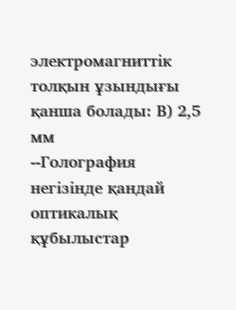электромагниттiк толқын ұзындығы қанша болады: В) 2,5 мм
--Голография негізінде қандай оптикалық құбылыстар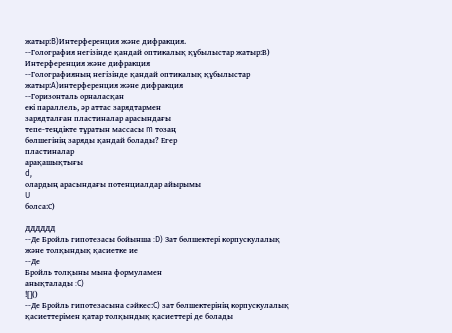жатыр:B)Интерференция және дифракция.
--Голография негізінде қандай оптикалық құбылыстар жатыр:В) Интерференция және дифракция
--Голографияның негізінде қандай оптикалық құбылыстар жатыр:A)интерференция және дифракция
--Горизонталь орналасқан
екі параллель, әр аттас зарядтармен
зарядталған пластиналар арасындағы
тепе-теңдiкте тұратын массасы m тозаң
бөлшегінің заряды қандай болады? Егер
пластиналар
арақашықтығы
d,
олардың арасындағы потенциалдар айырымы
U
болса:С)

ДДДДДД
--Де Бройль гипотезасы бойынша :D) Зат бөлшектері корпускулалық және толқындық қасиетке ие
--Де
Бройль толқыны мына формуламен
анықталады :C)
![]()
--Де Бройль гипотезасына сәйкес:C) зат бөлшектерінің корпускулалық қасиеттерімен қатар толқындық қасиеттері де болады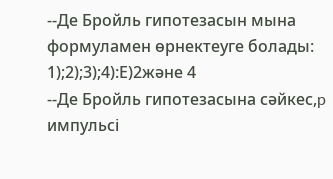--Де Бройль гипотезасын мына формуламен өрнектеуге болады: 1);2);3);4):Е)2және 4
--Де Бройль гипотезасына сәйкес,p импульсі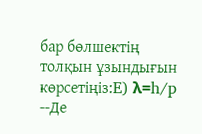бар бөлшектің толқын ұзындығын көрсетіңіз:E) λ=h/p
--Де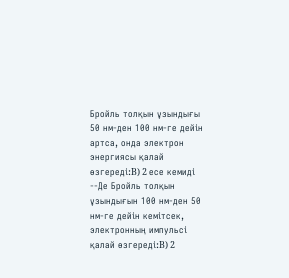Бройль толқын ұзындығы 50 нм-ден 100 нм-ге дейін артса, онда электрон энергиясы қалай өзгереді:B) 2 есе кемиді
--Де Бройль толқын ұзындығын 100 нм-ден 50 нм-ге дейін кемітсек, электронның импульсі қалай өзгереді:B) 2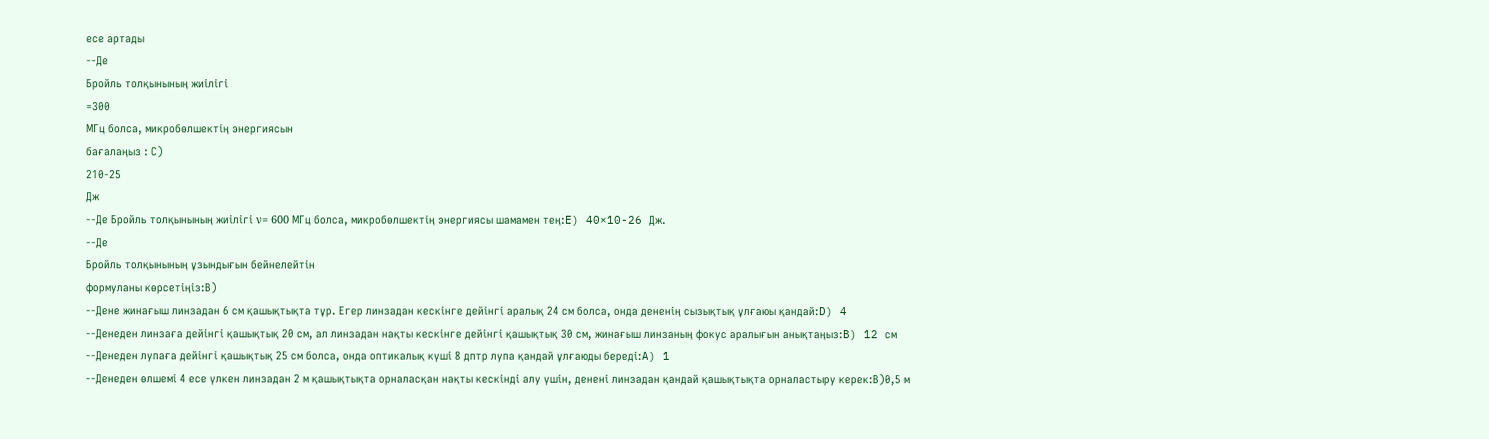есе артады
--Де
Бройль толқынының жиілігі
=300
МГц болса, микробөлшектің энергиясын
бағалаңыз : С)
210-25
Дж
--Де Бройль толқынының жиілігі ν= 600 МГц болса, микробөлшектің энергиясы шамамен тең:E) 40×10-26 Дж.
--Де
Бройль толқынының ұзындығын бейнелейтін
формуланы көрсетіңіз:В)
--Дене жинағыш линзадан 6 см қашықтықта тұр. Егер линзадан кескінге дейінгі аралық 24 см болса, онда дененің сызықтық ұлғаюы қандай:D) 4
--Денеден линзаға дейінгі қашықтық 20 см, ал линзадан нақты кескінге дейінгі қашықтық 30 см, жинағыш линзаның фокус аралығын анықтаңыз:B) 12 см
--Денеден лупаға дейінгі қашықтық 25 см болса, онда оптикалық күші 8 дптр лупа қандай ұлғаюды береді:A) 1
--Денеден өлшемі 4 есе үлкен линзадан 2 м қашықтықта орналасқан нақты кескінді алу үшін, денені линзадан қандай қашықтықта орналастыру керек:В)0,5 м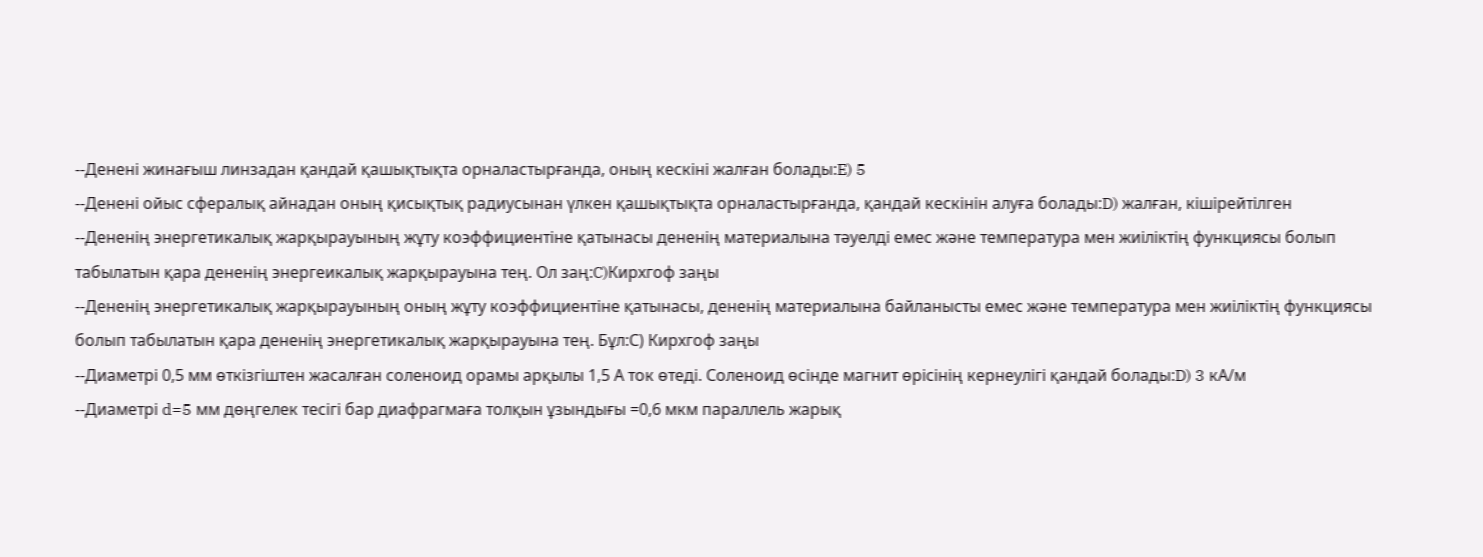--Денені жинағыш линзадан қандай қашықтықта орналастырғанда, оның кескіні жалған болады:E) 5
--Денені ойыс сфералық айнадан оның қисықтық радиусынан үлкен қашықтықта орналастырғанда, қандай кескінін алуға болады:D) жалған, кішірейтілген
--Дененің энергетикалық жарқырауының жұту коэффициентіне қатынасы дененің материалына тәуелді емес және температура мен жиіліктің функциясы болып табылатын қара дененің энергеикалық жарқырауына тең. Ол заң:C)Кирхгоф заңы
--Дененің энергетикалық жарқырауының оның жұту коэффициентіне қатынасы, дененің материалына байланысты емес және температура мен жиіліктің функциясы болып табылатын қара дененің энергетикалық жарқырауына тең. Бұл:С) Кирхгоф заңы
--Диаметрi 0,5 мм өткізгіштен жасалған соленоид орамы арқылы 1,5 А ток өтедi. Соленоид өсiнде магнит өрiсiнiң кернеулiгi қандай болады:D) 3 кА/м
--Диаметрі d=5 мм дөңгелек тесігі бар диафрагмаға толқын ұзындығы =0,6 мкм параллель жарық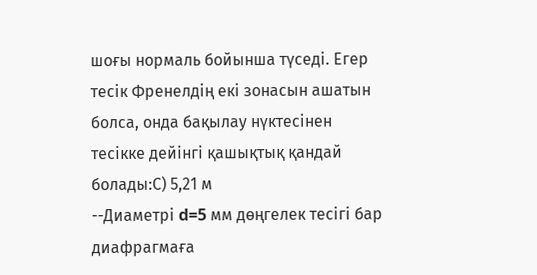шоғы нормаль бойынша түседі. Егер тесік Френелдің екі зонасын ашатын болса, онда бақылау нүктесінен тесікке дейінгі қашықтық қандай болады:С) 5,21 м
--Диаметрі d=5 мм дөңгелек тесігі бар диафрагмаға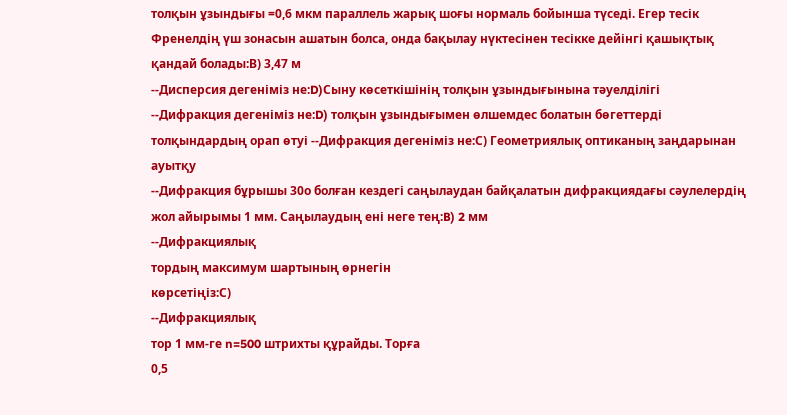толқын ұзындығы =0,6 мкм параллель жарық шоғы нормаль бойынша түседі. Егер тесік Френелдің үш зонасын ашатын болса, онда бақылау нүктесінен тесікке дейінгі қашықтық қандай болады:В) 3,47 м
--Дисперсия дегеніміз не:D)Сыну көсеткішінің толқын ұзындығынына тәуелділігі
--Дифракция дегеніміз не:D) толқын ұзындығымен өлшемдес болатын бөгеттерді толқындардың орап өтуі --Дифракция дегеніміз не:С) Геометриялық оптиканың заңдарынан ауытқу
--Дифракция бұрышы 30о болған кездегі саңылаудан байқалатын дифракциядағы сәулелердің жол айырымы 1 мм. Саңылаудың ені неге тең:B) 2 мм
--Дифракциялық
тордың максимум шартының өрнегін
көрсетіңіз:С)
--Дифракциялық
тор 1 мм-ге n=500 штрихты құрайды. Торға
0,5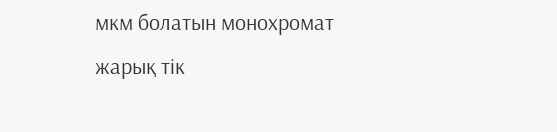мкм болатын монохромат жарық тік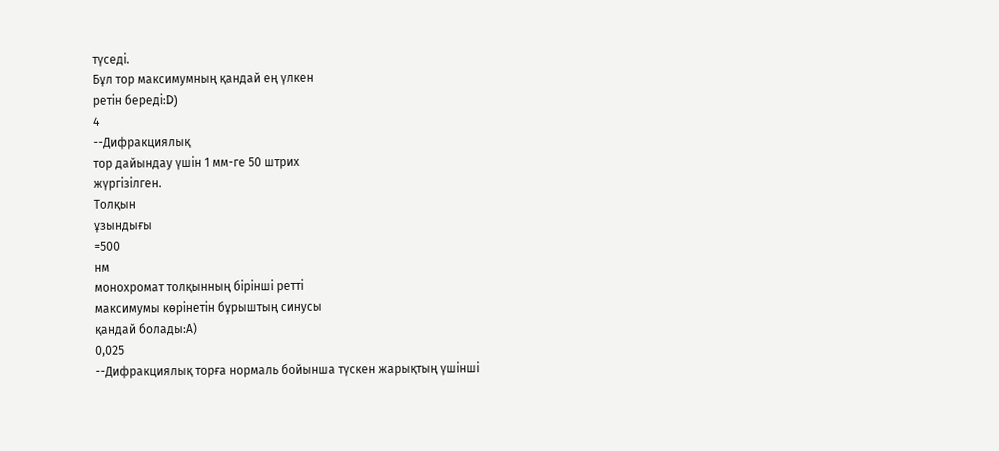түседі.
Бұл тор максимумның қандай ең үлкен
ретін береді:D)
4
--Дифракциялық
тор дайындау үшін 1 мм-ге 50 штрих
жүргізілген.
Толқын
ұзындығы
=500
нм
монохромат толқынның бірінші ретті
максимумы көрінетін бұрыштың синусы
қандай болады:А)
0,025
--Дифракциялық торға нормаль бойынша түскен жарықтың үшінші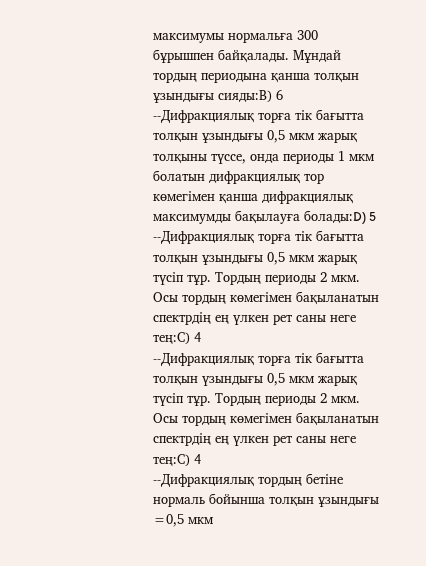максимумы нормальға 300 бұрышпен байқалады. Мұндай тордың периодына қанша толқын ұзындығы сияды:В) 6
--Дифракциялық торға тік бағытта толқын ұзындығы 0,5 мкм жарық толқыны түссе, онда периоды 1 мкм болатын дифракциялық тор көмегімен қанша дифракциялық максимумды бақылауға болады:D) 5
--Дифракциялық торға тік бағытта толқын ұзындығы 0,5 мкм жарық түсіп тұр. Тордың периоды 2 мкм. Осы тордың көмегімен бақыланатын спектрдің ең үлкен рет саны неге тең:С) 4
--Дифракциялық торға тік бағытта толқын үзындығы 0,5 мкм жарық түсіп тұр. Тордың периоды 2 мкм. Осы тордың көмегімен бақыланатын спектрдің ең үлкен рет саны неге тең:С) 4
--Дифракциялық тордың бетіне нормаль бойынша толқын ұзындығы =0,5 мкм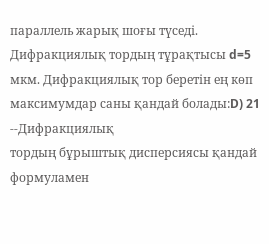параллель жарық шоғы түседі. Дифракциялық тордың тұрақтысы d=5 мкм. Дифракциялық тор беретін ең көп максимумдар саны қандай болады:D) 21
--Дифракциялық
тордың бұрыштық дисперсиясы қандай
формуламен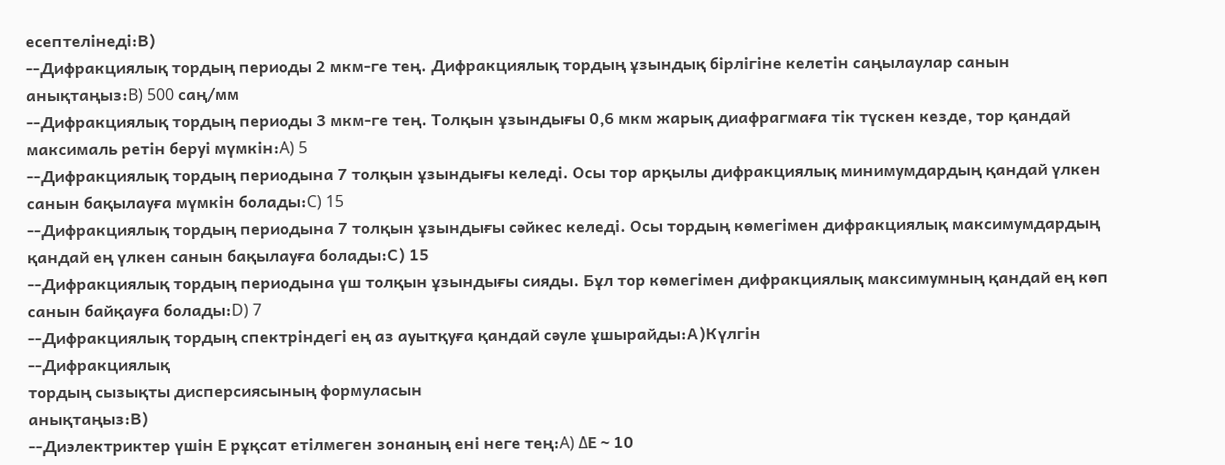есептелінеді:В)
--Дифракциялық тордың периоды 2 мкм-ге тең. Дифракциялық тордың ұзындық бірлігіне келетін саңылаулар санын анықтаңыз:B) 500 саң/мм
--Дифракциялық тордың периоды 3 мкм-ге тең. Толқын ұзындығы 0,6 мкм жарық диафрагмаға тік түскен кезде, тор қандай максималь ретін беруі мүмкін:A) 5
--Дифракциялық тордың периодына 7 толқын ұзындығы келеді. Осы тор арқылы дифракциялық минимумдардың қандай үлкен санын бақылауға мүмкін болады:C) 15
--Дифракциялық тордың периодына 7 толқын ұзындығы сәйкес келеді. Осы тордың көмегімен дифракциялық максимумдардың қандай ең үлкен санын бақылауға болады:С) 15
--Дифракциялық тордың периодына үш толқын ұзындығы сияды. Бұл тор көмегімен дифракциялық максимумның қандай ең көп санын байқауға болады:D) 7
--Дифракциялық тордың спектріндегі ең аз ауытқуға қандай сәуле ұшырайды:А)Күлгін
--Дифракциялық
тордың сызықты дисперсиясының формуласын
анықтаңыз:В)
--Диэлектриктер үшін Е рұқсат етілмеген зонаның ені неге тең:A) ΔЕ ~ 10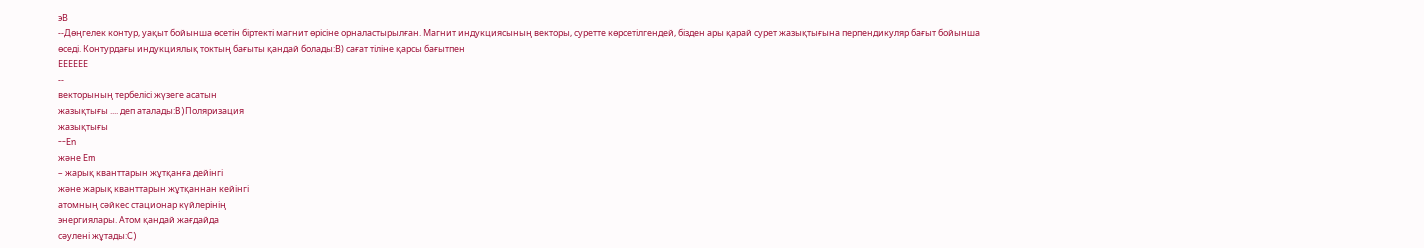эВ
--Дөңгелек контур, уақыт бойынша өсетiн бiртектi магнит өрiсiне орналастырылған. Магнит индукциясының векторы, суретте көрсетiлгендей, бiзден ары қарай сурет жазықтығына перпендикуляр бағыт бойынша өседі. Контурдағы индукциялық токтың бағыты қандай болады:В) сағат тiлiне қарсы бағытпен
ЕЕЕЕЕЕ
--
векторының тербелісі жүзеге асатын
жазықтығы .... деп аталады:B)Поляризация
жазықтығы
--En
және Em
– жарық кванттарын жұтқанға дейінгі
және жарық кванттарын жұтқаннан кейінгі
атомның сәйкес стационар күйлерінің
энергиялары. Атом қандай жағдайда
сәулені жұтады:C)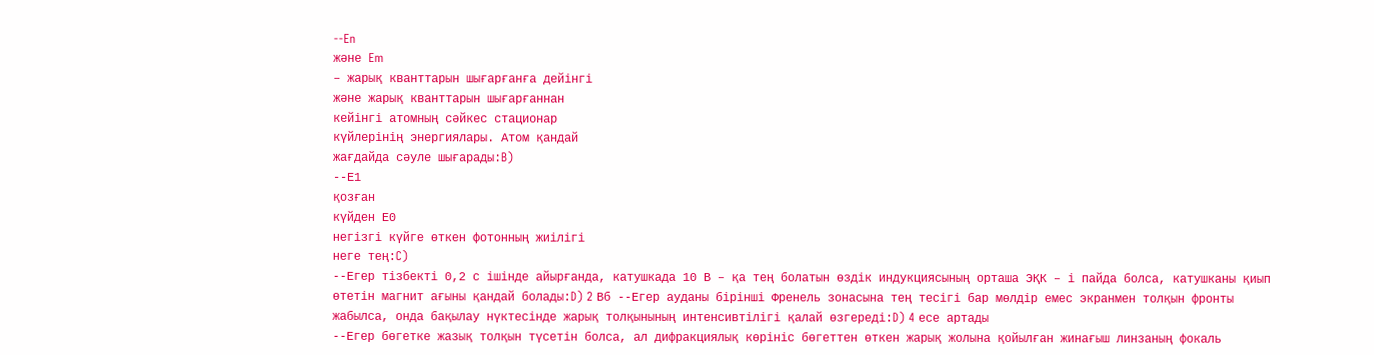--En
және Em
– жарық кванттарын шығарғанға дейінгі
және жарық кванттарын шығарғаннан
кейінгі атомның сәйкес стационар
күйлерінің энергиялары. Атом қандай
жағдайда сәуле шығарады:B)
--Е1
қозған
күйден Е0
негізгі күйге өткен фотонның жиілігі
неге тең:C)
--Егер тізбекті 0,2 с ішінде айырғанда, катушкада 10 В – қа тең болатын өздік индукциясының орташа ЭҚК – і пайда болса, катушканы қиып өтетін магнит ағыны қандай болады:D) 2 Вб --Егер ауданы бірінші Френель зонасына тең тесігі бар мөлдір емес экранмен толқын фронты жабылса, онда бақылау нүктесінде жарық толқынының интенсивтілігі қалай өзгереді:D) 4 есе артады
--Егер бөгетке жазық толқын түсетін болса, ал дифракциялық көрініс бөгеттен өткен жарық жолына қойылған жинағыш линзаның фокаль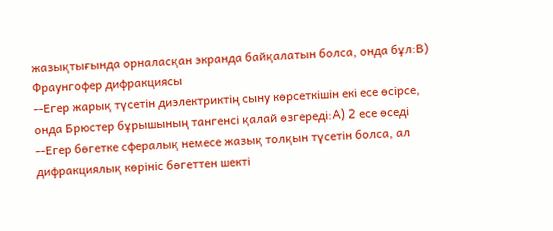жазықтығында орналасқан экранда байқалатын болса, онда бұл:В) Фраунгофер дифракциясы
--Егер жарық түсетін диэлектриктің сыну көрсеткішін екі есе өсірсе, онда Брюстер бұрышының тангенсі қалай өзгереді:A) 2 есе өседі
--Егер бөгетке сфералық немесе жазық толқын түсетін болса, ал дифракциялық көрініс бөгеттен шекті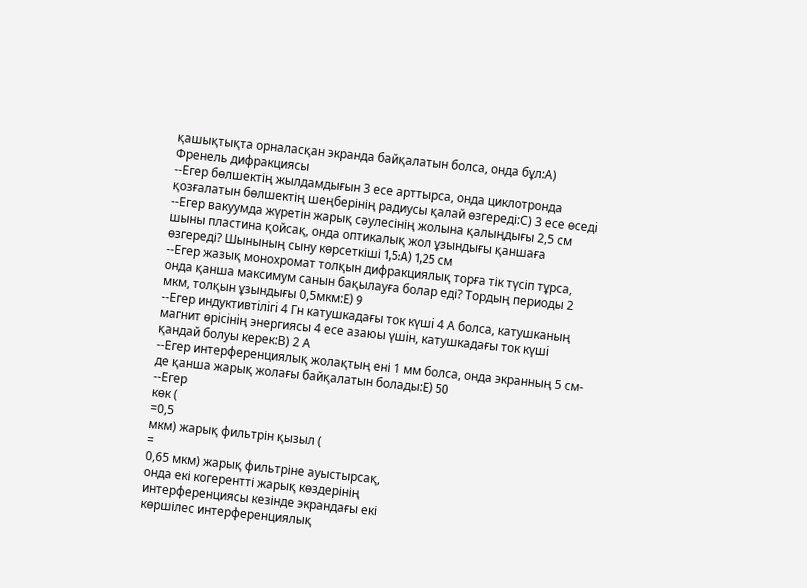қашықтықта орналасқан экранда байқалатын болса, онда бұл:А) Френель дифракциясы
--Егер бөлшектің жылдамдығын 3 есе арттырса, онда циклотронда қозғалатын бөлшектің шеңберінің радиусы қалай өзгереді:С) 3 есе өседi
--Егер вакуумда жүретін жарық сәулесінің жолына қалыңдығы 2,5 см шыны пластина қойсақ, онда оптикалық жол ұзындығы қаншаға өзгереді? Шынының сыну көрсеткіші 1,5:A) 1,25 см
--Егер жазық монохромат толқын дифракциялық торға тік түсіп тұрса, онда қанша максимум санын бақылауға болар еді? Тордың периоды 2 мкм, толқын ұзындығы 0,5мкм:E) 9
--Егер индуктивтiлiгi 4 Гн катушкадағы ток күшi 4 А болса, катушканың магнит өрiсiнiң энергиясы 4 есе азаюы үшiн, катушкадағы ток күшi қандай болуы керек:В) 2 А
--Егер интерференциялық жолақтың ені 1 мм болса, онда экранның 5 см-де қанша жарық жолағы байқалатын болады:E) 50
--Егер
көк (
=0,5
мкм) жарық фильтрін қызыл (
=
0,65 мкм) жарық фильтріне ауыстырсақ,
онда екі когерентті жарық көздерінің
интерференциясы кезінде экрандағы екі
көршілес интерференциялық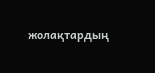жолақтардың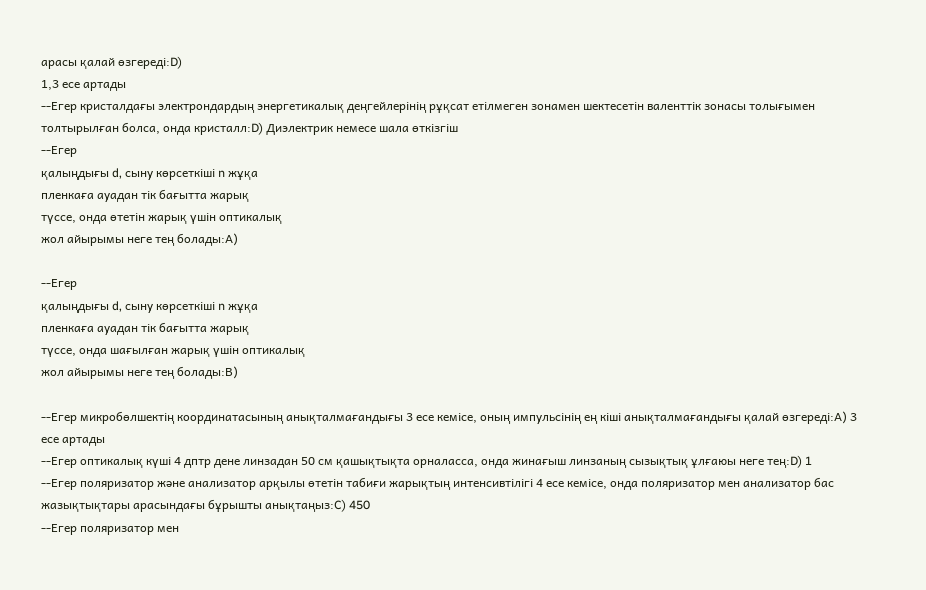арасы қалай өзгереді:D)
1,3 есе артады
--Егер кристалдағы электрондардың энергетикалық деңгейлерінің рұқсат етілмеген зонамен шектесетін валенттік зонасы толығымен толтырылған болса, онда кристалл:D) Диэлектрик немесе шала өткізгіш
--Егер
қалыңдығы d, сыну көрсеткіші n жұқа
пленкаға ауадан тік бағытта жарық
түссе, онда өтетін жарық үшін оптикалық
жол айырымы неге тең болады:А)

--Егер
қалыңдығы d, сыну көрсеткіші n жұқа
пленкаға ауадан тік бағытта жарық
түссе, онда шағылған жарық үшін оптикалық
жол айырымы неге тең болады:В)

--Егер микробөлшектің координатасының анықталмағандығы 3 есе кемісе, оның импульсінің ең кіші анықталмағандығы қалай өзгереді:А) 3 есе артады
--Егер оптикалық күші 4 дптр дене линзадан 50 см қашықтықта орналасса, онда жинағыш линзаның сызықтық ұлғаюы неге тең:D) 1
--Егер поляризатор және анализатор арқылы өтетін табиғи жарықтың интенсивтілігі 4 есе кемісе, онда поляризатор мен анализатор бас жазықтықтары арасындағы бұрышты анықтаңыз:C) 450
--Егер поляризатор мен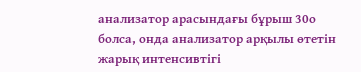анализатор арасындағы бұрыш 30о болса, онда анализатор арқылы өтетін жарық интенсивтігі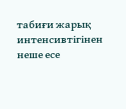табиғи жарық интенсивтігінен неше есе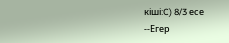кіші:C) 8/3 есе
--Егер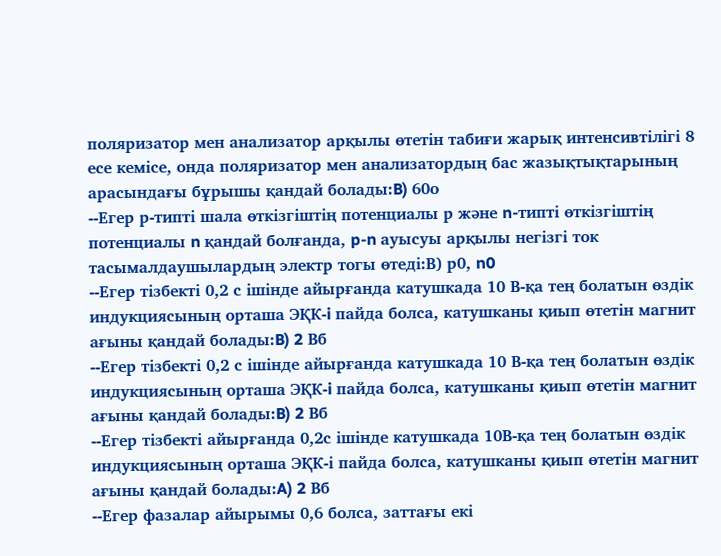поляризатор мен анализатор арқылы өтетін табиғи жарық интенсивтілігі 8 есе кемісе, онда поляризатор мен анализатордың бас жазықтықтарының арасындағы бұрышы қандай болады:B) 60о
--Егер р-типті шала өткізгіштің потенциалы р және n-типті өткізгіштің потенциалы n қандай болғанда, p-n ауысуы арқылы негізгі ток тасымалдаушылардың электр тогы өтеді:В) р0, n0
--Егер тiзбектi 0,2 с iшiнде айырғанда катушкада 10 В-қа тең болатын өздiк индукциясының орташа ЭҚК-i пайда болса, катушканы қиып өтетiн магнит ағыны қандай болады:B) 2 Вб
--Егер тiзбектi 0,2 с iшiнде айырғанда катушкада 10 В-қа тең болатын өздiк индукциясының орташа ЭҚК-i пайда болса, катушканы қиып өтетiн магнит ағыны қандай болады:B) 2 Вб
--Егер тізбекті айырғанда 0,2с ішінде катушкада 10В-қа тең болатын өздік индукциясының орташа ЭҚК-і пайда болса, катушканы қиып өтетін магнит ағыны қандай болады:A) 2 Вб
--Егер фазалар айырымы 0,6 болса, заттағы екі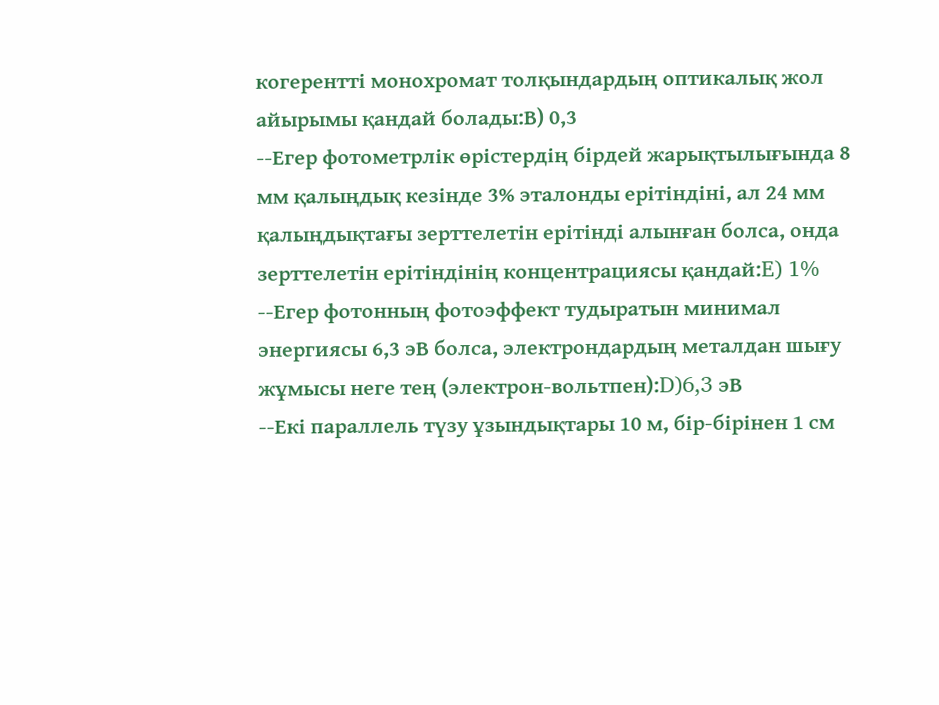когерентті монохромат толқындардың оптикалық жол айырымы қандай болады:В) 0,3
--Егер фотометрлік өрістердің бірдей жарықтылығында 8 мм қалыңдық кезінде 3% эталонды ерітіндіні, ал 24 мм қалыңдықтағы зерттелетін ерітінді алынған болса, онда зерттелетін ерітіндінің концентрациясы қандай:E) 1%
--Егер фотонның фотоэффект тудыратын минимал энергиясы 6,3 эВ болса, электрондардың металдан шығу жұмысы неге тең (электрон-вольтпен):D)6,3 эВ
--Екi параллель түзу ұзындықтары 10 м, бiр-бiрiнен 1 см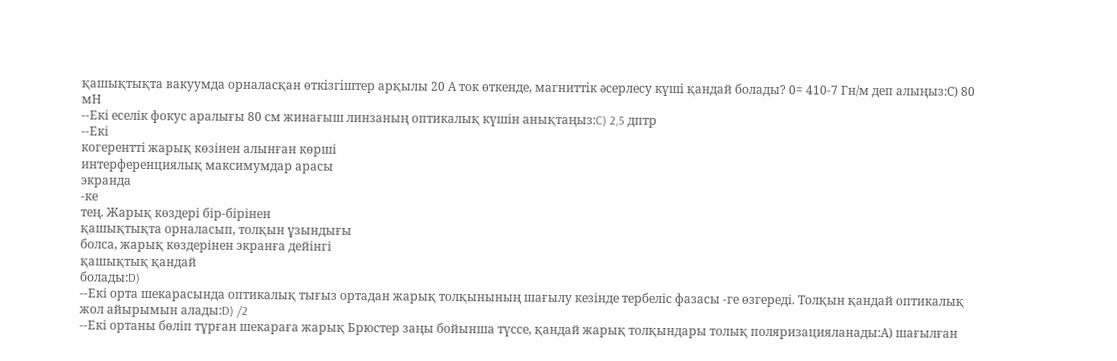қашықтықта вакуумда орналасқан өткiзгiштер арқылы 20 А ток өткенде, магниттiк әсерлесу күшi қандай болады? 0= 410-7 Гн/м деп алыңыз:С) 80 мН
--Екі еселік фокус аралығы 80 см жинағыш линзаның оптикалық күшін анықтаңыз:C) 2,5 дптр
--Екі
когерентті жарық көзінен алынған көрші
интерференциялық максимумдар арасы
экранда
-ке
тең. Жарық көздері бір-бірінен
қашықтықта орналасып, толқын ұзындығы
болса, жарық көздерінен экранға дейінгі
қашықтық қандай
болады:D)
--Екі орта шекарасында оптикалық тығыз ортадан жарық толқынының шағылу кезінде тербеліс фазасы -ге өзгереді. Толқын қандай оптикалық жол айырымын алады:D) /2
--Екі ортаны бөліп тұрған шекараға жарық Брюстер заңы бойынша түссе, қандай жарық толқындары толық поляризацияланады:А) шағылған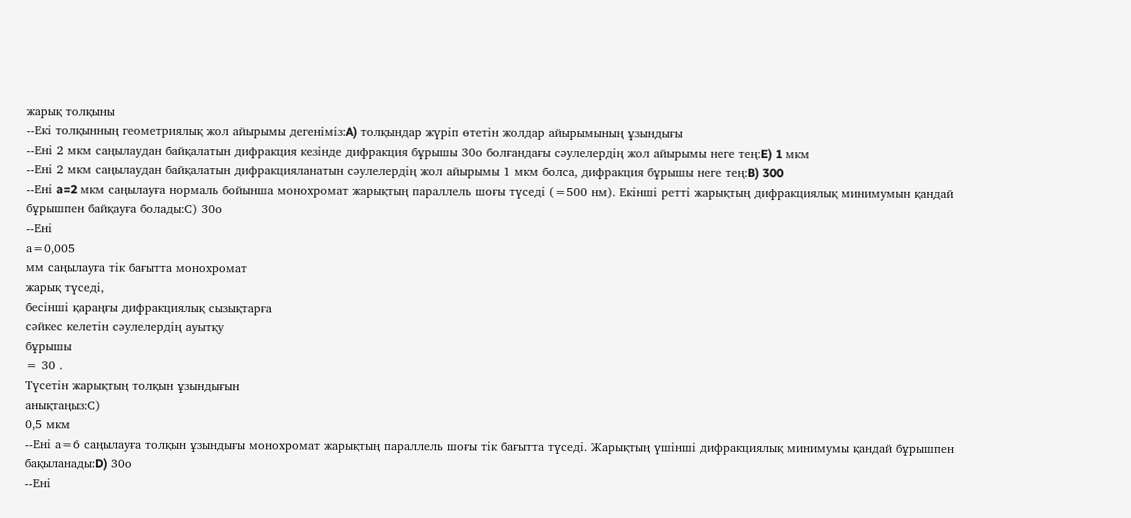жарық толқыны
--Екі толқынның геометриялық жол айырымы дегеніміз:A) толқындар жүріп өтетін жолдар айырымының ұзындығы
--Ені 2 мкм саңылаудан байқалатын дифракция кезінде дифракция бұрышы 30о болғандағы сәулелердің жол айырымы неге тең:E) 1 мкм
--Ені 2 мкм саңылаудан байқалатын дифракцияланатын сәулелердің жол айырымы 1 мкм болса, дифракция бұрышы неге тең:B) 300
--Ені a=2 мкм саңылауға нормаль бойынша монохромат жарықтың параллель шоғы түседі (=500 нм). Екінші ретті жарықтың дифракциялық минимумын қандай бұрышпен байқауға болады:С) 30о
--Ені
а=0,005
мм саңылауға тік бағытта монохромат
жарық түседі,
бесінші қараңғы дифракциялық сызықтарға
сәйкес келетін сәулелердің ауытқу
бұрышы
= 30 .
Түсетін жарықтың толқын ұзындығын
анықтаңыз:С)
0,5 мкм
--Ені а=6 саңылауға толқын ұзындығы монохромат жарықтың параллель шоғы тік бағытта түседі. Жарықтың үшінші дифракциялық минимумы қандай бұрышпен бақыланады:D) 30о
--Ені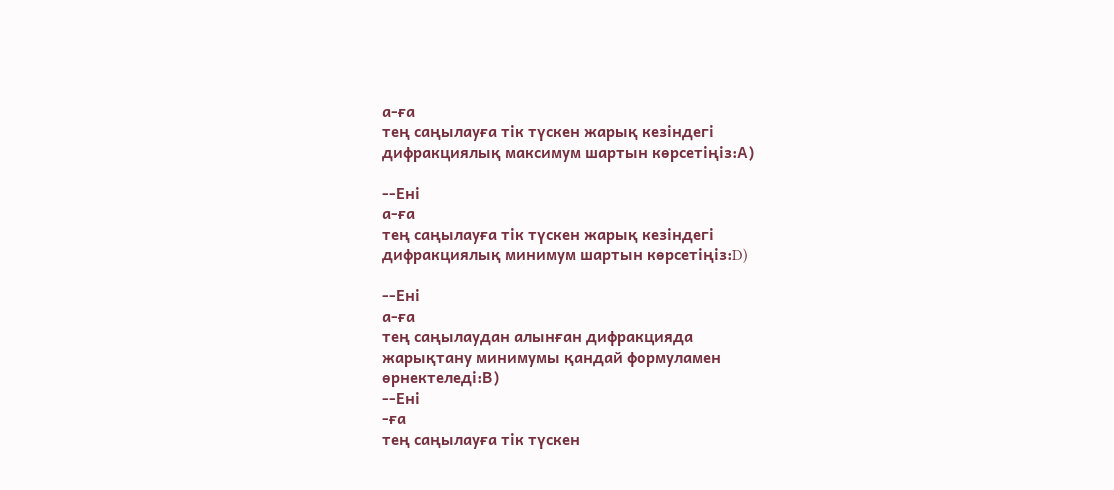а-ға
тең саңылауға тік түскен жарық кезіндегі
дифракциялық максимум шартын көрсетіңіз:А)

--Ені
а-ға
тең саңылауға тік түскен жарық кезіндегі
дифракциялық минимум шартын көрсетіңіз:D)

--Ені
а-ға
тең саңылаудан алынған дифракцияда
жарықтану минимумы қандай формуламен
өрнектеледі:В)
--Ені
-ға
тең саңылауға тік түскен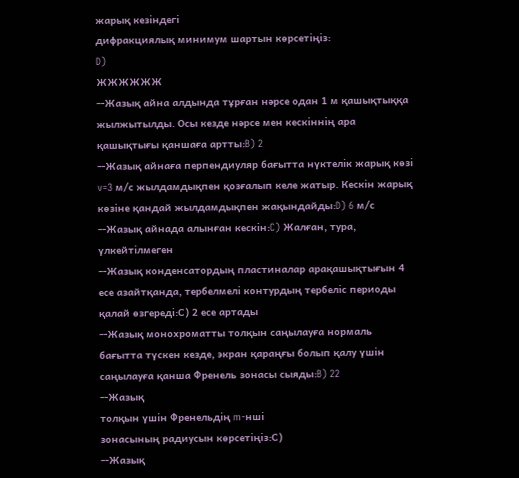жарық кезіндегі
дифракциялық минимум шартын көрсетіңіз:
D)
ЖЖЖЖЖЖ
--Жазық айна алдында тұрған нәрсе одан 1 м қашықтыққа жылжытылды. Осы кезде нәрсе мен кескіннің ара қашықтығы қаншаға артты:B) 2
--Жазық айнаға перпендиуляр бағытта нүктелік жарық көзі v=3 м/с жылдамдықпен қозғалып келе жатыр. Кескін жарық көзіне қандай жылдамдықпен жақындайды:D) 6 м/с
--Жазық айнада алынған кескін:C) Жалған, тура, үлкейтілмеген
--Жазық конденсатордың пластиналар арақашықтығын 4 есе азайтқанда, тербелмелi контурдың тербелiс периоды қалай өзгередi:С) 2 есе артады
--Жазық монохроматты толқын саңылауға нормаль бағытта түскен кезде, экран қараңғы болып қалу үшін саңылауға қанша Френель зонасы сыяды:B) 22
--Жазық
толқын үшін Френельдің m-нші
зонасының радиусын көрсетіңіз:С)
--Жазық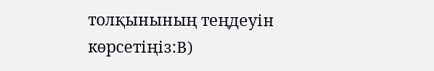толқынының теңдеуін көрсетіңіз:B)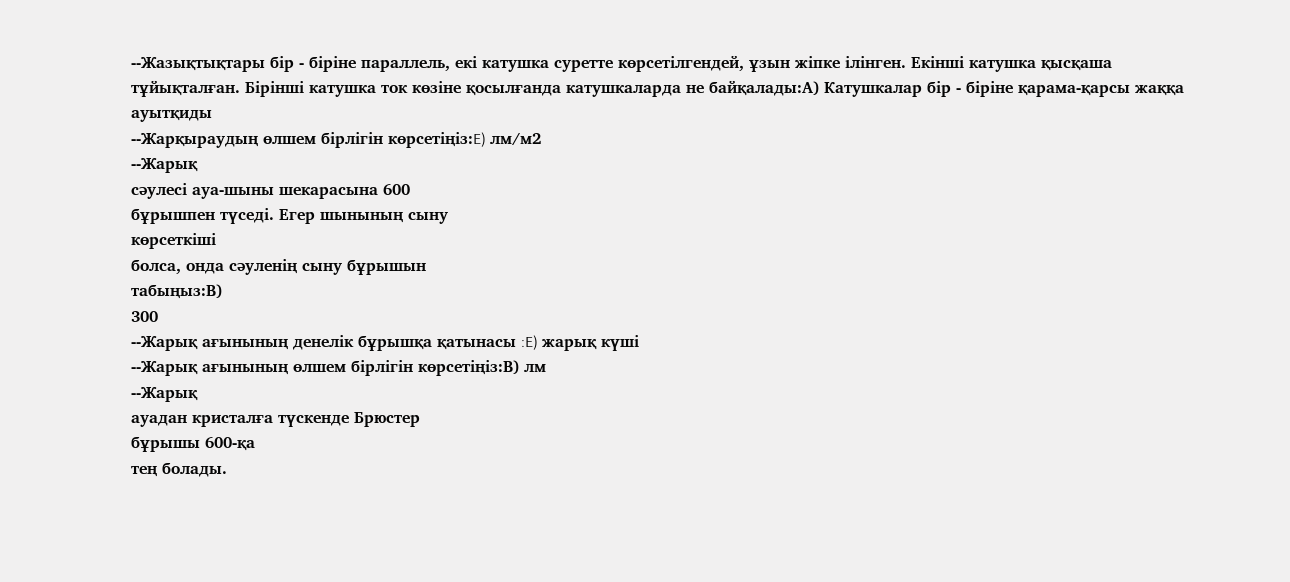--Жазықтықтары бір - біріне параллель, екі катушка суретте көрсетілгендей, ұзын жіпке ілінген. Екінші катушка қысқаша тұйықталған. Бірінші катушка ток көзіне қосылғанда катушкаларда не байқалады:А) Катушкалар бір - біріне қарама-қарсы жаққа ауытқиды
--Жарқыраудың өлшем бірлігін көрсетіңіз:E) лм/м2
--Жарық
сәулесі ауа-шыны шекарасына 600
бұрышпен түседі. Егер шынының сыну
көрсеткіші
болса, онда сәуленің сыну бұрышын
табыңыз:В)
300
--Жарық ағынының денелік бұрышқа қатынасы :E) жарық күші
--Жарық ағынының өлшем бірлігін көрсетіңіз:В) лм
--Жарық
ауадан кристалға түскенде Брюстер
бұрышы 600-қа
тең болады.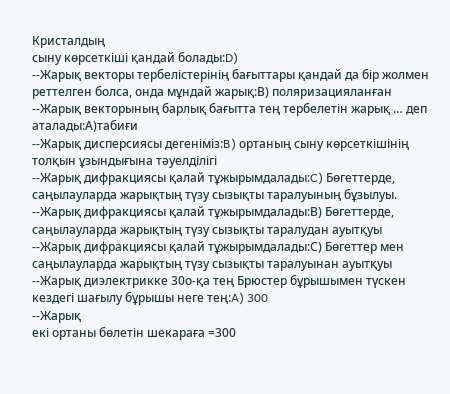Кристалдың
сыну көрсеткіші қандай болады:D)
--Жарық векторы тербелістерінің бағыттары қандай да бір жолмен реттелген болса, онда мұндай жарық:В) поляризацияланған
--Жарық векторының барлық бағытта тең тербелетін жарық … деп аталады:А)табиғи
--Жарық дисперсиясы дегеніміз:B) ортаның сыну көрсеткішінің толқын ұзындығына тәуелділігі
--Жарық дифракциясы қалай тұжырымдалады:C) Бөгеттерде, саңылауларда жарықтың түзу сызықты таралуының бұзылуы.
--Жарық дифракциясы қалай тұжырымдалады:В) Бөгеттерде, саңылауларда жарықтың түзу сызықты таралудан ауытқуы
--Жарық дифракциясы қалай тұжырымдалады:С) Бөгеттер мен саңылауларда жарықтың түзу сызықты таралуынан ауытқуы
--Жарық диэлектрикке 30о-қа тең Брюстер бұрышымен түскен кездегі шағылу бұрышы неге тең:A) 300
--Жарық
екі ортаны бөлетін шекараға =300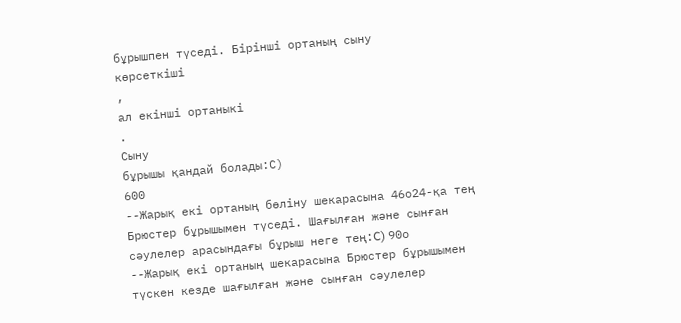бұрышпен түседі. Бірінші ортаның сыну
көрсеткіші
,
ал екінші ортаныкі
.
Сыну
бұрышы қандай болады:С)
600
--Жарық екі ортаның бөліну шекарасына 46о24-қа тең Брюстер бұрышымен түседі. Шағылған және сынған сәулелер арасындағы бұрыш неге тең:C) 90о
--Жарық екі ортаның шекарасына Брюстер бұрышымен түскен кезде шағылған және сынған сәулелер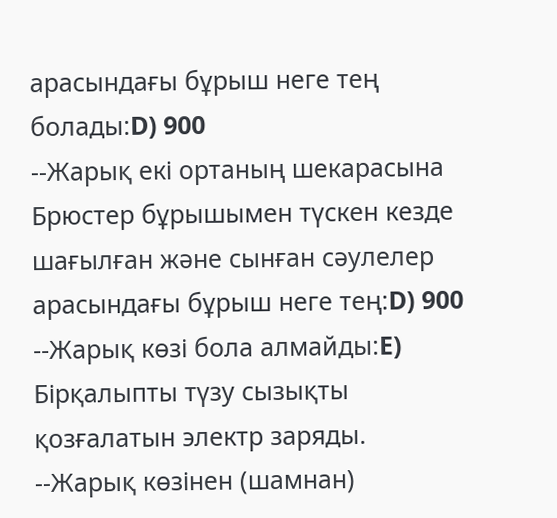арасындағы бұрыш неге тең болады:D) 900
--Жарық екі ортаның шекарасына Брюстер бұрышымен түскен кезде шағылған және сынған сәулелер арасындағы бұрыш неге тең:D) 900
--Жарық көзі бола алмайды:E) Бірқалыпты түзу сызықты қозғалатын электр заряды.
--Жарық көзінен (шамнан)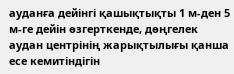ауданға дейінгі қашықтықты 1 м-ден 5 м-ге дейін өзгерткенде, дөңгелек аудан центрінің жарықтылығы қанша есе кемитіндігін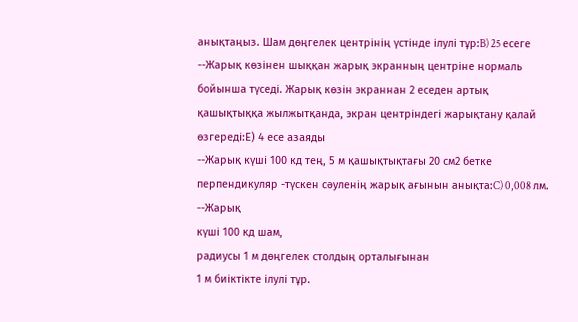анықтаңыз. Шам дөңгелек центрінің үстінде ілулі тұр:B) 25 есеге
--Жарық көзінен шыққан жарық экранның центріне нормаль бойынша түседі. Жарық көзін экраннан 2 еседен артық қашықтыққа жылжытқанда, экран центріндегі жарықтану қалай өзгереді:Е) 4 есе азаяды
--Жарық күші 100 кд тең, 5 м қашықтықтағы 20 см2 бетке перпендикуляр -түскен сәуленің жарық ағынын анықта:C) 0,008 лм.
--Жарық
күші 100 кд шам,
радиусы 1 м дөңгелек столдың орталығынан
1 м биіктікте ілулі тұр.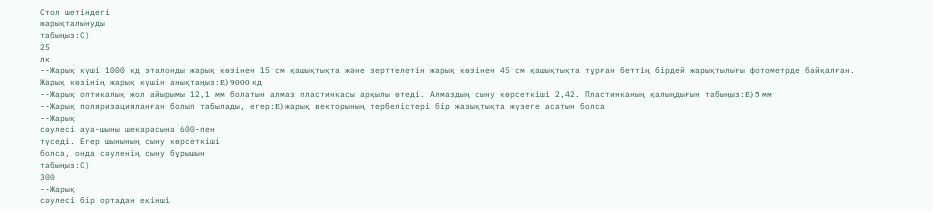Стол шетіндегі
жарықталынуды
табыңыз:С)
25
лк
--Жарық күші 1000 кд эталонды жарық көзінен 15 см қашықтықта және зерттелетін жарық көзінен 45 см қашықтықта тұрған беттің бірдей жарықтылығы фотометрде байқалған. Жарық көзінің жарық күшін анықтаңыз:E) 9000 кд
--Жарық оптикалық жол айырымы 12,1 мм болатын алмаз пластинкасы арқылы өтеді. Алмаздың сыну көрсеткіші 2,42. Пластинканың қалыңдығын табыңыз:E) 5 мм
--Жарық поляризацияланған болып табылады, егер:E) жарық векторының тербелістері бір жазықтықта жүзеге асатын болса
--Жарық
сәулесі ауа-шыны шекарасына 600-пен
түседі. Егер шынының сыну көрсеткіші
болса, онда сәуленің сыну бұрышын
табыңыз:С)
300
--Жарық
сәулесі бір ортадан екінші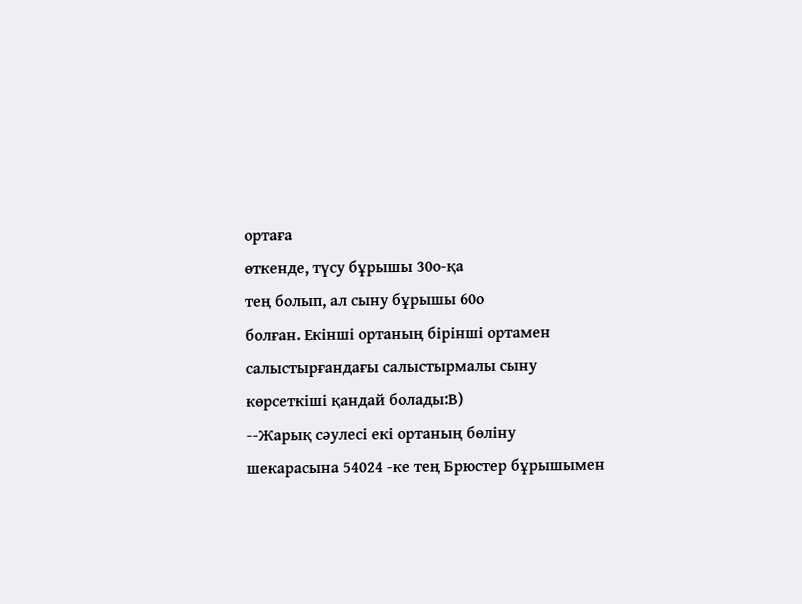ортаға
өткенде, түсу бұрышы 30о-қа
тең болып, ал сыну бұрышы 60о
болған. Екінші ортаның бірінші ортамен
салыстырғандағы салыстырмалы сыну
көрсеткіші қандай болады:В)
--Жарық сәулесі екі ортаның бөліну шекарасына 54024 -ке тең Брюстер бұрышымен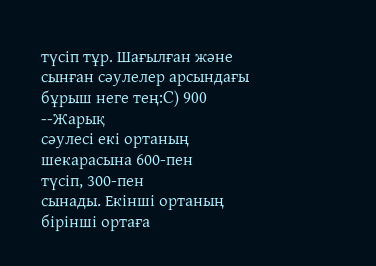түсіп тұр. Шағылған және сынған сәулелер арсындағы бұрыш неге тең:C) 900
--Жарық
сәулесі екі ортаның шекарасына 600-пен
түсіп, 300-пен
сынады. Екінші ортаның бірінші ортаға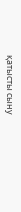қатысты сыну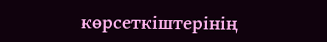көрсеткіштерінің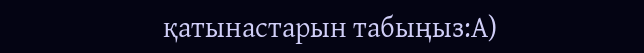қатынастарын табыңыз:А)